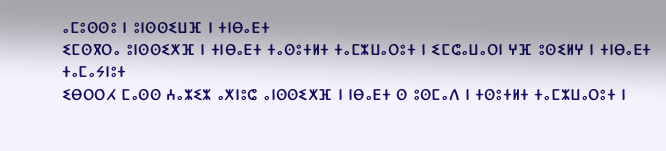ⴰⵎⵓⵙⵙⵓ ⵏ ⵓⵏⵙⵙⵉⵡⴼ ⵏ ⵜⵏⴱⴰⴹⵜ
ⵉⵎⵙⴳⵔⴰ ⵓⵏⵙⵙⵉⵅⴼ ⵏ ⵜⵏⴱⴰⴹⵜ ⵜⴰⵙⵓⵜⵍⵜ ⵜⴰⵎⵣⵡⴰⵔⵓⵜ ⵏ ⵉⵎⵛⴰⵡⴰⵔⵏ ⵖⴼ ⵓⵙⵉⵍⵖ ⵏ ⵜⵏⴱⴰⴹⵜ ⵜⴰⵎⴰⵢⵏⵓⵜ
ⵉⴱⵔⵔⵃ ⵎⴰⵙⵙ ⵄⴰⵣⵉⵣ ⴰⵅⵏⵓⵛ ⴰⵏⵙⵙⵉⵅⴼ ⵏ ⵏⴱⴰⴹⵜ ⵙ ⵓⵙⵎⴰⴷ ⵏ ⵜⵙⵓⵜⵍⵜ ⵜⴰⵎⵣⵡⴰⵔⵓⵜ ⵏ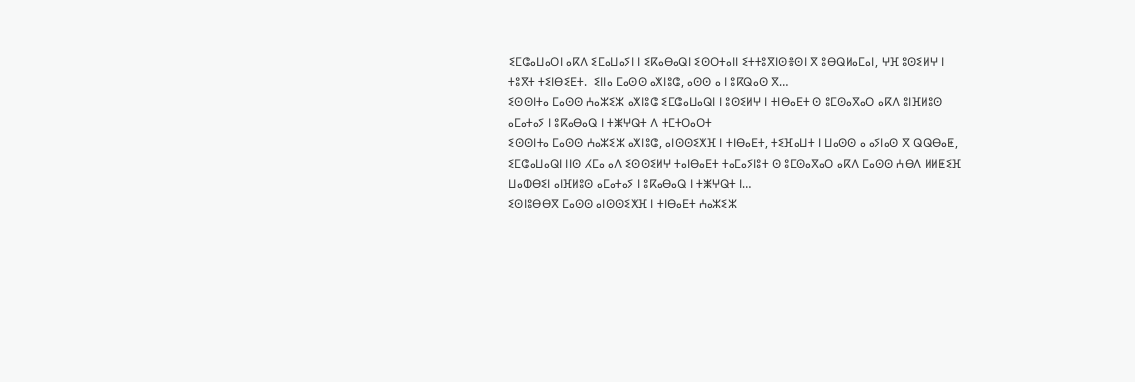ⵉⵎⵛⴰⵡⴰⵔⵏ ⴰⴽⴷ ⵉⵎⴰⵡⴰⵢⵏ ⵏ ⵉⴽⴰⴱⴰⵕⵏ ⵉⵙⵔⵜⴰⵏⵏ ⵉⵜⵜⵓⴳⵏⵙⴻⵙⵏ ⴳ ⵓⴱⵕⵍⴰⵎⴰⵏ, ⵖⴼ ⵓⵙⵉⵍⵖ ⵏ ⵜⵓⴳⵜ ⵜⵉⵏⴱⵉⴹⵜ.  ⵉⵏⵏⴰ ⵎⴰⵙⵙ ⴰⵅⵏⵓⵛ, ⴰⵙⵙ ⴰ ⵏ ⵓⴽⵕⴰⵙ ⴳ…
ⵉⵙⵙⵏⵜⴰ ⵎⴰⵙⵙ ⵄⴰⵣⵉⵣ ⴰⵅⵏⵓⵛ ⵉⵎⵛⴰⵡⴰⵕⵏ ⵏ ⵓⵙⵉⵍⵖ ⵏ ⵜⵏⴱⴰⴹⵜ ⵙ ⵓⵎⵙⴰⴳⴰⵔ ⴰⴽⴷ ⵓⵏⴼⵍⵓⵙ ⴰⵎⴰⵜⴰⵢ ⵏ ⵓⴽⴰⴱⴰⵕ ⵏ ⵜⵥⵖⵕⵜ ⴷ ⵜⵎⵜⵔⴰⵔⵜ
ⵉⵙⵙⵏⵜⴰ ⵎⴰⵙⵙ ⵄⴰⵣⵉⵣ ⴰⵅⵏⵓⵛ, ⴰⵏⵙⵙⵉⵅⴼ ⵏ ⵜⵏⴱⴰⴹⵜ, ⵜⵉⴼⴰⵡⵜ ⵏ ⵡⴰⵙⵙ ⴰ ⴰⵢⵏⴰⵙ ⴳ ⵕⵕⴱⴰⵟ, ⵉⵎⵛⴰⵡⴰⵕⵏ ⵏⵏⵙ ⵃⵎⴰ ⴰⴷ ⵉⵙⵙⵉⵍⵖ ⵜⴰⵏⴱⴰⴹⵜ ⵜⴰⵎⴰⵢⵏⵓⵜ ⵙ ⵓⵎⵙⴰⴳⴰⵔ ⴰⴽⴷ ⵎⴰⵙⵙ ⵄⴱⴷ ⵍⵍⵟⵉⴼ ⵡⴰⵀⴱⵉⵏ ⴰⵏⴼⵍⵓⵙ ⴰⵎⴰⵜⴰⵢ ⵏ ⵓⴽⴰⴱⴰⵕ ⵏ ⵜⵥⵖⵕⵜ ⵏ…
ⵉⵙⵏⵓⴱⴱⴳ ⵎⴰⵙⵙ ⴰⵏⵙⵙⵉⵅⴼ ⵏ ⵜⵏⴱⴰⴹⵜ ⵄⴰⵣⵉⵣ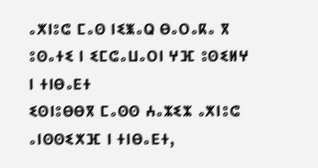ⴰⵅⵏⵓⵛ ⵎⴰⵙ ⵏⵉⵥⴰⵕ ⴱⴰⵔⴰⴽⴰ ⴳ ⵓⵙⴰⵜⵉ ⵏ ⵉⵎⵛⴰⵡⴰⵔⵏ ⵖⴼ ⵓⵙⵉⵍⵖ ⵏ ⵜⵏⴱⴰⴹⵜ
ⵉⵙⵏⵓⴱⴱⴳ ⵎⴰⵙⵙ ⵄⴰⵣⵉⵣ ⴰⵅⵏⵓⵛ  ⴰⵏⵙⵙⵉⵅⴼ ⵏ ⵜⵏⴱⴰⴹⵜ,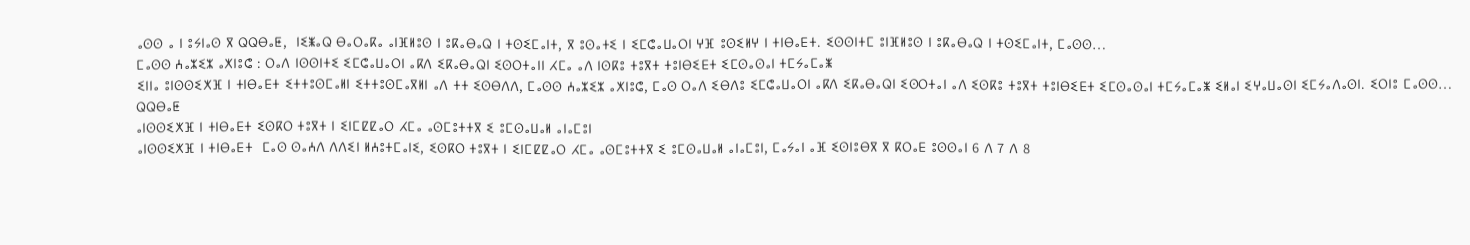ⴰⵙⵙ ⴰ ⵏ ⵓⵢⵏⴰⵙ ⴳ ⵕⵕⴱⴰⵟ,  ⵏⵉⵥⴰⵕ ⴱⴰⵔⴰⴽⴰ ⴰⵏⴼⵍⵓⵙ ⵏ ⵓⴽⴰⴱⴰⵕ ⵏ ⵜⵙⵉⵎⴰⵏⵜ, ⴳ ⵓⵙⴰⵜⵉ ⵏ ⵉⵎⵛⴰⵡⴰⵔⵏ ⵖⴼ ⵓⵙⵉⵍⵖ ⵏ ⵜⵏⴱⴰⴹⵜ. ⵉⵙⵙⵏⵜⵎ ⵓⵏⴼⵍⵓⵙ ⵏ ⵓⴽⴰⴱⴰⵕ ⵏ ⵜⵙⵉⵎⴰⵏⵜ, ⵎⴰⵙⵙ…
ⵎⴰⵙⵙ ⵄⴰⵣⵉⵣ ⴰⵅⵏⵓⵛ : ⵔⴰⴷ ⵏⵙⵙⵏⵜⵉ ⵉⵎⵛⴰⵡⴰⵔⵏ ⴰⴽⴷ ⵉⴽⴰⴱⴰⵕⵏ ⵉⵙⵔⵜⴰⵏⵏ ⵃⵎⴰ ⴰⴷ ⵏⵙⴽⵓ ⵜⵓⴳⵜ ⵜⵓⵏⴱⵉⴹⵜ ⵉⵎⵙⴰⵙⴰⵏ ⵜⵎⵢⴰⵎⴰⵥ
ⵉⵏⵏⴰ ⵓⵏⵙⵙⵉⵅⴼ ⵏ ⵜⵏⴱⴰⴹⵜ ⵉⵜⵜⵓⵙⵎⴰⵍⵏ ⵉⵜⵜⵓⵙⵎⴰⴳⵍⵏ ⴰⴷ ⵜⵜ ⵉⵙⴱⴷⴷ, ⵎⴰⵙⵙ ⵄⴰⵣⵉⵣ ⴰⵅⵏⵓⵛ, ⵎⴰⵙ ⵔⴰⴷ ⵉⴱⴷⵓ ⵉⵎⵛⴰⵡⴰⵔⵏ ⴰⴽⴷ ⵉⴽⴰⴱⴰⵕⵏ ⵉⵙⵔⵜⴰⵏ ⴰⴷ ⵉⵙⴽⵓ ⵜⵓⴳⵜ ⵜⵓⵏⴱⵉⴹⵜ ⵉⵎⵙⴰⵙⴰⵏ ⵜⵎⵢⴰⵎⴰⵥ ⵉⵍⴰⵏ ⵉⵖⴰⵡⴰⵙⵏ ⵉⵎⵢⴰⴷⴰⵙⵏ. ⵉⵔⵏⵓ ⵎⴰⵙⵙ…
ⵕⵕⴱⴰⵟ
ⴰⵏⵙⵙⵉⵅⴼ ⵏ ⵜⵏⴱⴰⴹⵜ ⵉⵙⴽⵔ ⵜⵓⴳⵜ ⵏ ⵉⵏⵎⵇⵇⴰⵔ ⵃⵎⴰ ⴰⵙⵎⵓⵜⵜⴳ ⵉ ⵓⵎⵙⴰⵡⴰⵍ ⴰⵏⴰⵎⵓⵏ
ⴰⵏⵙⵙⵉⵅⴼ ⵏ ⵜⵏⴱⴰⴹⵜ  ⵎⴰⵙ ⵙⴰⵄⴷ ⴷⴷⵉⵏ ⵍⵄⵓⵜⵎⴰⵏⵉ, ⵉⵙⴽⵔ ⵜⵓⴳⵜ ⵏ ⵉⵏⵎⵇⵇⴰⵔ ⵃⵎⴰ ⴰⵙⵎⵓⵜⵜⴳ ⵉ ⵓⵎⵙⴰⵡⴰⵍ ⴰⵏⴰⵎⵓⵏ, ⵎⴰⵢⴰⵏ ⴰⴼ ⵉⵙⵏⵓⴱⴳ ⴳ ⴽⵔⴰⴹ ⵓⵙⵙⴰⵏ 6 ⴷ 7 ⴷ 8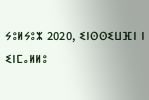ⵢⵓⵍⵢⵓⵣ 2020, ⵉⵏⵙⵙⵉⵡⴼⵏ ⵏ ⵉⵏⵎⴰⵍⵍⵓ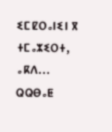ⵉⵎⵇⵔⴰⵏⵉⵏ ⴳ ⵜⵎⴰⵣⵉⵔⵜ, ⴰⴽⴷ…
ⵕⵕⴱⴰⵟ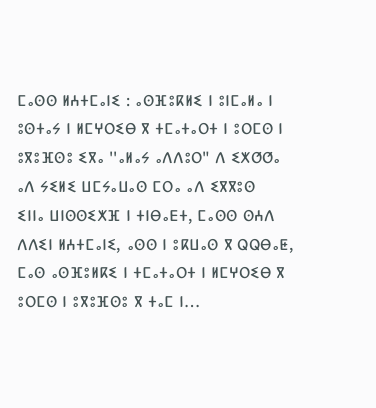ⵎⴰⵙⵙ ⵍⵄⵜⵎⴰⵏⵉ : ⴰⵙⴼⵓⴽⵍⵉ ⵏ ⵓⵏⵎⴰⵍⴰ ⵏ ⵓⵙⵜⴰⵢ ⵏ ⵍⵎⵖⵔⵉⴱ ⴳ ⵜⵎⴰⵜⴰⵔⵜ ⵏ ⵓⵔⵎⵙ ⵏ ⵓⴳⵓⴼⵙⵓ ⵉⴳⴰ ''ⴰⵍⴰⵢ ⴰⴷⴷⵓⵔ" ⴷ ⵉⵅⵚⵚⴰ ⴰⴷ ⵢⵉⵍⵉ ⵡⵎⵢⴰⵡⴰⵙ ⵎⵔⴰ ⴰⴷ ⵉⴳⴳⵓⵙ
ⵉⵏⵏⴰ ⵡⵏⵙⵙⵉⵅⴼ ⵏ ⵜⵏⴱⴰⴹⵜ, ⵎⴰⵙⵙ ⵙⵄⴷ ⴷⴷⵉⵏ ⵍⵄⵜⵎⴰⵏⵉ, ⴰⵙⵙ ⵏ ⵓⴽⵡⴰⵙ ⴳ ⵕⵕⴱⴰⵟ, ⵎⴰⵙ ⴰⵙⴼⵓⵍⴽⵉ ⵏ ⵜⵎⴰⵜⴰⵔⵜ ⵏ ⵍⵎⵖⵔⵉⴱ ⴳ ⵓⵔⵎⵙ ⵏ ⵓⴳⵓⴼⵙⵓ ⴳ ⵜⴰⵎ ⵏ…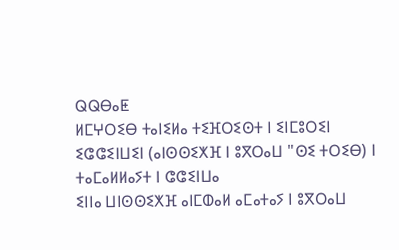ⵕⵕⴱⴰⵟ
ⵍⵎⵖⵔⵉⴱ ⵜⴰⵏⵉⵍⴰ ⵜⵉⴼⵔⵉⵙⵜ ⵏ ⵉⵏⵎⵓⵔⵉⵏ ⵉⵛⵛⵉⵏⵡⵉⵏ (ⴰⵏⵙⵙⵉⵅⴼ ⵏ ⵓⴳⵔⴰⵡ "ⵙⵉ ⵜⵔⵉⴱ) ⵏ ⵜⴰⵎⴰⵍⵍⴰⵢⵜ ⵏ ⵛⵛⵉⵏⵡⴰ
ⵉⵏⵏⴰ ⵡⵏⵙⵙⵉⵅⴼ ⴰⵏⵎⵀⴰⵍ ⴰⵎⴰⵜⴰⵢ ⵏ ⵓⴳⵔⴰⵡ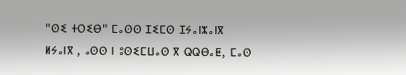"ⵙⵉ ⵜⵔⵉⴱ" ⵎⴰⵙⵙ ⵊⵉⵎⵙ ⵊⵢⴰⵏⵣⴰⵏⴳ ⵍⵢⴰⵏⴳ , ⴰⵙⵙ ⵏ ⵓⵙⵉⵎⵡⴰⵙ ⴳ ⵕⵕⴱⴰⵟ, ⵎⴰⵙ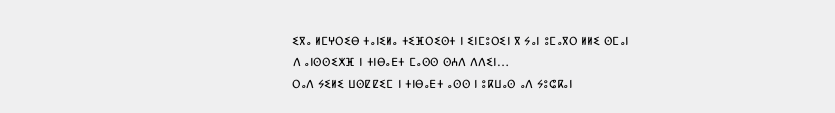ⵉⴳⴰ ⵍⵎⵖⵔⵉⴱ ⵜⴰⵏⵉⵍⴰ ⵜⵉⴼⵔⵉⵙⵜ ⵏ ⵉⵏⵎⵓⵔⵉⵏ ⴳ ⵢⴰⵏ ⵓⵎⴰⴳⵔ ⵍⵍⵉ ⵙⵎⴰⵏ ⴷ ⴰⵏⵙⵙⵉⵅⴼ ⵏ ⵜⵏⴱⴰⴹⵜ ⵎⴰⵙⵙ ⵙⵄⴷ ⴷⴷⵉⵏ…
ⵔⴰⴷ ⵢⵉⵍⵉ ⵡⵙⵇⵇⵉⵎ ⵏ ⵜⵏⴱⴰⴹⵜ ⴰⵙⵙ ⵏ ⵓⴽⵡⴰⵙ ⴰⴷ ⵢⵓⵛⴽⴰⵏ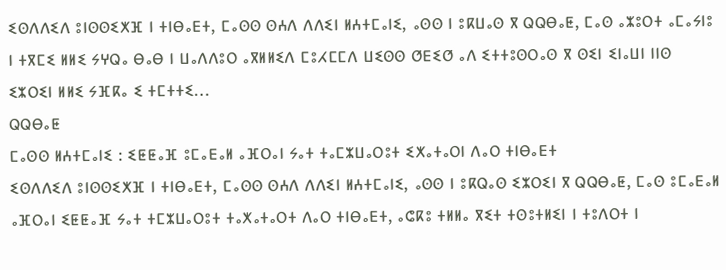ⵉⵙⴷⴷⵉⴷ ⵓⵏⵙⵙⵉⵅⴼ ⵏ ⵜⵏⴱⴰⴹⵜ, ⵎⴰⵙⵙ ⵙⵄⴷ ⴷⴷⵉⵏ ⵍⵄⵜⵎⴰⵏⵉ, ⴰⵙⵙ ⵏ ⵓⴽⵡⴰⵙ ⴳ ⵕⵕⴱⴰⵟ, ⵎⴰⵙ ⴰⵣⵓⵔⵜ ⴰⵎⴰⵢⵏⵓ ⵏ ⵜⴳⵎⵉ ⵍⵍⵉ ⵢⵖⵕⴰ ⴱⴰⴱ ⵏ ⵡⴰⴷⴷⵓⵔ ⴰⴳⵍⵍⵉⴷ ⵎⵓⵃⵎⵎⴷ ⵡⵉⵙⵙ ⵚⴹⵉⵚ ⴰⴷ ⵉⵜⵜⵓⵙⵔⴰⵙ ⴳ ⵙⵉⵏ ⵉⵏⴰⵡⵏ ⵏⵏⵙ ⵉⵣⵔⵉⵏ ⵍⵍⵉ ⵢⴼⴽⴰ ⵉ ⵜⵎⵜⵜⵉ…
ⵕⵕⴱⴰⵟ
ⵎⴰⵙⵙ ⵍⵄⵜⵎⴰⵏⵉ : ⵉⵟⵟⴰⴼ ⵓⵎⴰⴹⴰⵍ ⴰⴼⵔⴰⵏ ⵢⴰⵜ ⵜⴰⵎⵣⵡⴰⵔⵓⵜ ⵉⵅⴰⵜⴰⵔⵏ ⴷⴰⵔ ⵜⵏⴱⴰⴹⵜ
ⵉⵙⴷⴷⵉⴷ ⵓⵏⵙⵙⵉⵅⴼ ⵏ ⵜⵏⴱⴰⴹⵜ, ⵎⴰⵙⵙ ⵙⵄⴷ ⴷⴷⵉⵏ ⵍⵄⵜⵎⴰⵏⵉ, ⴰⵙⵙ ⵏ ⵓⴽⵕⴰⵙ ⵉⵣⵔⵉⵏ ⴳ ⵕⵕⴱⴰⵟ, ⵎⴰⵙ ⵓⵎⴰⴹⴰⵍ ⴰⴼⵔⴰⵏ ⵉⵟⵟⴰⴼ ⵢⴰⵜ ⵜⵎⵣⵡⴰⵔⵓⵜ ⵜⴰⵅⴰⵜⴰⵔⵜ ⴷⴰⵔ ⵜⵏⴱⴰⴹⵜ, ⴰⵛⴽⵓ ⵜⵍⵍⴰ ⴳⵉⵜ ⵜⵙⵓⵜⵍⵉⵏ ⵏ ⵜⵓⴷⵔⵜ ⵏ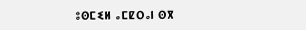ⵓⵙⵎⵉⵍ ⴰⵎⵇⵔⴰⵏ ⵙⴳ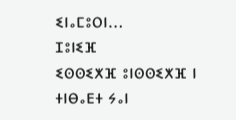ⵉⵏⴰⵎⵓⵔⵏ…
ⵊⵓⵏⵉⴼ
ⵉⵙⵙⵉⵅⴼ ⵓⵏⵙⵙⵉⵅⴼ ⵏ ⵜⵏⴱⴰⴹⵜ ⵢⴰⵏ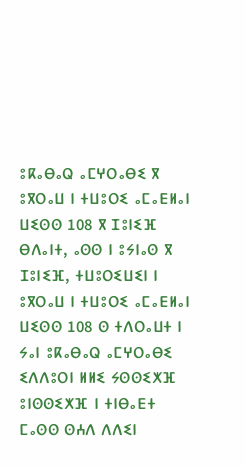ⵓⴽⴰⴱⴰⵕ ⴰⵎⵖⵔⴰⴱⵉ ⴳ ⵓⴳⵔⴰⵡ ⵏ ⵜⵡⵓⵔⵉ ⴰⵎⴰⴹⵍⴰⵏ ⵡⵉⵙⵙ 108 ⴳ ⵊⵓⵏⵉⴼ
ⴱⴷⴰⵏⵜ, ⴰⵙⵙ ⵏ ⵓⵢⵏⴰⵙ ⴳ ⵊⵓⵏⵉⴼ, ⵜⵡⵓⵔⵉⵡⵉⵏ ⵏ ⵓⴳⵔⴰⵡ ⵏ ⵜⵡⵓⵔⵉ ⴰⵎⴰⴹⵍⴰⵏ ⵡⵉⵙⵙ 108 ⵙ ⵜⴷⵔⴰⵡⵜ ⵏ ⵢⴰⵏ ⵓⴽⴰⴱⴰⵕ ⴰⵎⵖⵔⴰⴱⵉ ⵉⴷⴷⵓⵔⵏ ⵍⵍⵉ ⵢⵙⵙⵉⵅⴼ ⵓⵏⵙⵙⵉⵅⴼ ⵏ ⵜⵏⴱⴰⴹⵜ ⵎⴰⵙⵙ ⵙⵄⴷ ⴷⴷⵉⵏ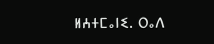ⵍⵄⵜⵎⴰⵏⵉ. ⵔⴰⴷ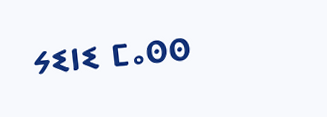ⵢⵉⵏⵉ ⵎⴰⵙⵙ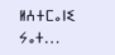ⵍⵄⵜⵎⴰⵏⵉ ⵢⴰⵜ…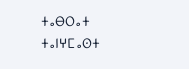ⵜⴰⴱⵔⴰⵜ ⵜⴰⵏⵖⵎⴰⵙⵜ